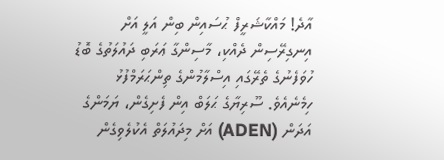އާދެ! މައްކާޝަރީފް ޙުސައިން ބިން އަލީ އަށް އިނގިރޭސިން ދެއްކި، މާސިންގާ ޢަރަބި ދައުލަތުގެ ބޮޑު ހުވަފެނުގެ ތެރޭގައި އިސްލާމުންގެ ތިންޙަރަމްފުޅު ހިމެނެއެވެ. ސޫރިޔާގެ ޙަލަބް އިން ފެށިގެން، ޔަމަންގެ އަދަން (ADEN) އަށް މިދައުލަތް އެކުލެވިގެން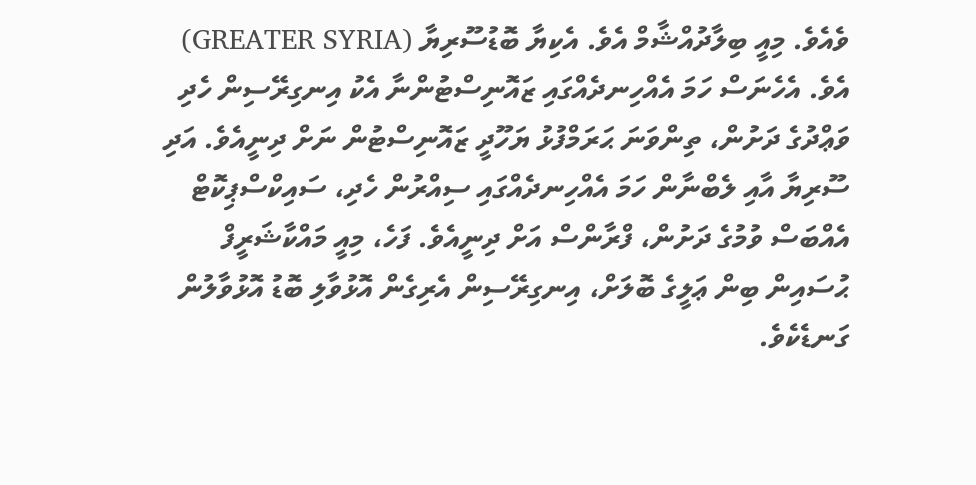ވެއެވެ. މިއީ ބިލާދުއްޝާމް އެވެ. އެކިޔާ ބޮޑުސޫރިޔާ (GREATER SYRIA) އެވެ. އެހެނަސް ހަމަ އެއްހިނދެއްގައި ޒައޮނިސްޓުންނާ އެކު އިނގިރޭސިން ހެދި ވަޢްދުގެ ދަށުން، ތިންވަނަ ޙަރަމްފުޅު ޔަހޫދީ ޒައޮނިސްޓުން ނަށް ދިނީއެވެ. އަދި ސޫރިޔާ އާއި ލެބްނާން ހަމަ އެއްހިނދެއްގައި ސިއްރުން ހެދި، ސައިކްސްޕިކޮޓް އެއްބަސް ވުމުގެ ދަށުން، ފްރާންސް އަށް ދިނީއެވެ. ފަހެ، މިއީ މައްކާޝަރީފް ޙުސައިން ބިން ޢަލީގެ ބޮލަށް، އިނގިރޭސިން އެރިގެން އޮޅުވާލި ބޮޑު އޮޅުވާލުން ގަނޑެކެވެ.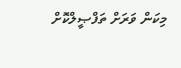މިކަން ވަރަށް ތަފްޞީލްކޮށް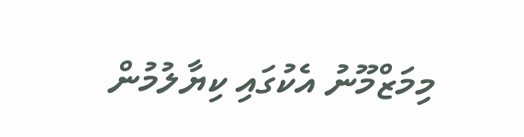މިމަޒްމޫނު އެކުގައި ކިޔާލުމުން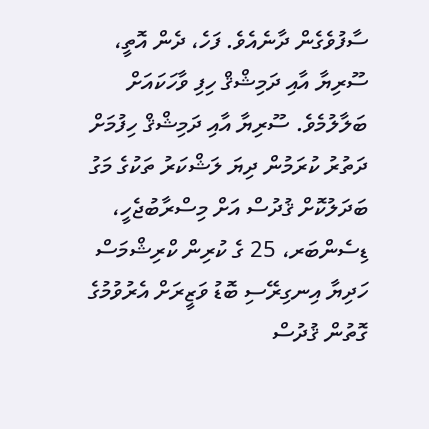ސާފުވެގެން ދާނެއެވެ. ފަހެ، ދެން އޮތީ، ސޫރިޔާ އާއި ދަމިޝްޤް ހިފި ވާހަކައަށް ބަލާލުމެވެ. ސޫރިޔާ އާއި ދަމިޝްޤް ހިފުމަށް ދަތުރު ކުރަމުން ދިޔަ ލަޝްކަރު ތަކުގެ މަގު ބަދަލުކޮށް ޤުދުސް އަށް މިސްރާބުޖެހީ، ޑިސެންބަރ، 25 ގެ ކުރިން ކްރިޝްމަސް ހަދިޔާ އިނގިރޭސި ބޮޑު ވަޒީރަށް އެރުވުމުގެ ގޮތުން ޤުދުސް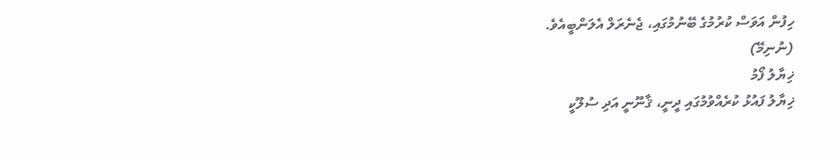ހިފުން އަވަސް ކުރުމުގެ ބޭނުމުގައި، ޖެނެރަލް އެލަންބީއެވެ.
(ނުނިމޭ)
ޚިޔާލު ފޯމު
ޚިޔާލު ފައުޅު ކުރެއްވުމުގައި ދީނީ، ޤާނޫނީ އަދި ސުލޫކީ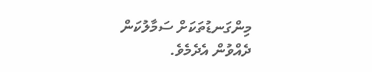މިންގަނޑުތަކަށް ސަމާލުކަން ދެއްވުން އެދެމެވެ.